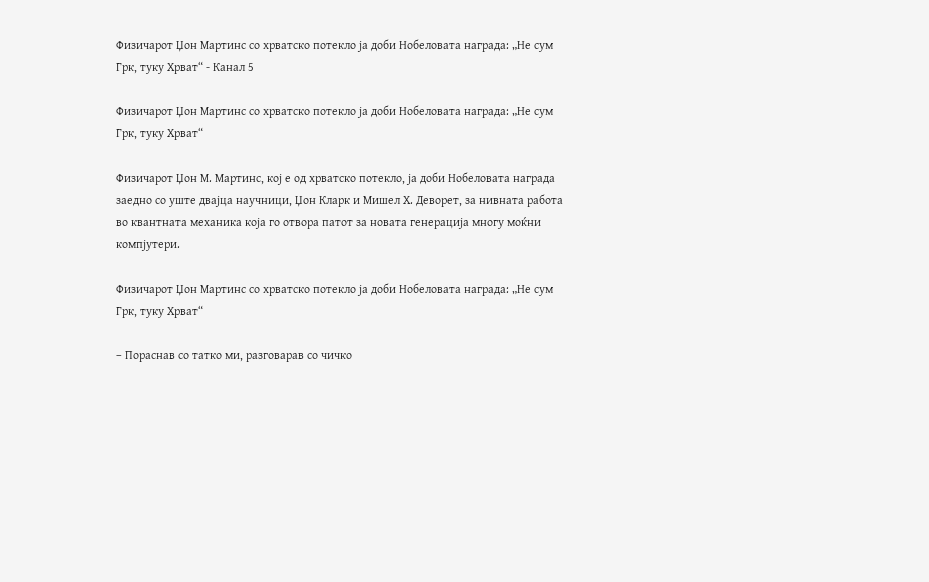Физичарот Џон Мартинс со хрватско потекло ја доби Нобеловата награда: „Не сум Грк, туку Хрват“ - Канал 5

Физичарот Џон Мартинс со хрватско потекло ја доби Нобеловата награда: „Не сум Грк, туку Хрват“

Физичарот Џон М. Мартинс, кој е од хрватско потекло, ја доби Нобеловата награда заедно со уште двајца научници, Џон Кларк и Мишел Х. Деворет, за нивната работа во квантната механика која го отвора патот за новата генерација многу моќни компјутери.

Физичарот Џон Мартинс со хрватско потекло ја доби Нобеловата награда: „Не сум Грк, туку Хрват“

– Пораснав со татко ми, разговарав со чичко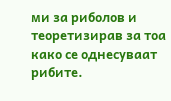ми за риболов и теоретизирав за тоа како се однесуваат рибите.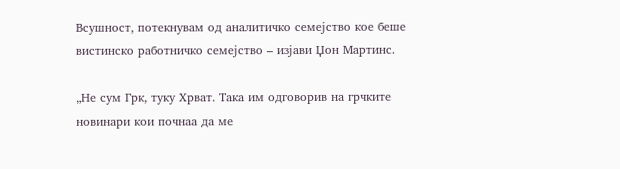Всушност, потекнувам од аналитичко семејство кое беше вистинско работничко семејство – изјави Џон Мартинс.

„Не сум Грк, туку Хрват. Така им одговорив на грчките новинари кои почнаа да ме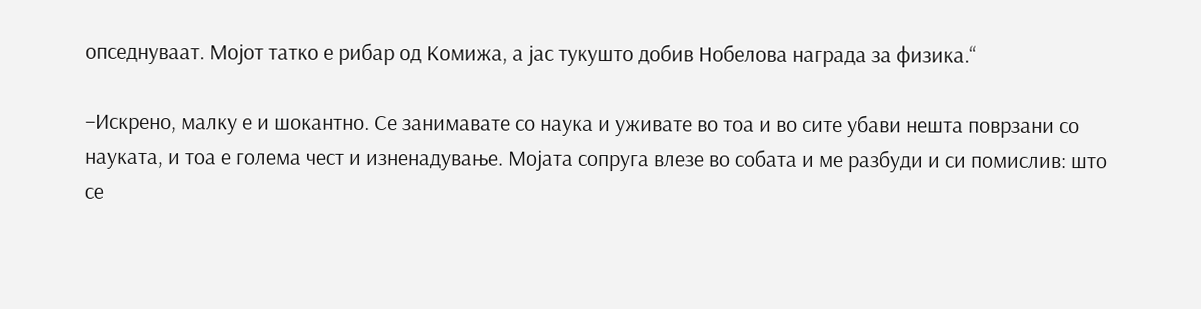опседнуваат. Мојот татко е рибар од Комижа, а јас тукушто добив Нобелова награда за физика.“

–Искрено, малку е и шокантно. Се занимавате со наука и уживате во тоа и во сите убави нешта поврзани со науката, и тоа е голема чест и изненадување. Мојата сопруга влезе во собата и ме разбуди и си помислив: што се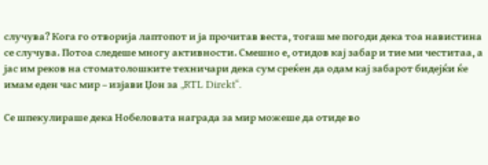случува? Кога го отворија лаптопот и ја прочитав веста, тогаш ме погоди дека тоа навистина се случува. Потоа следеше многу активности. Смешно е, отидов кај забар и тие ми честитаа, а јас им реков на стоматолошките техничари дека сум среќен да одам кај забарот бидејќи ќе имам еден час мир – изјави Џон за „RTL Direkt“.

Се шпекулираше дека Нобеловата награда за мир можеше да отиде во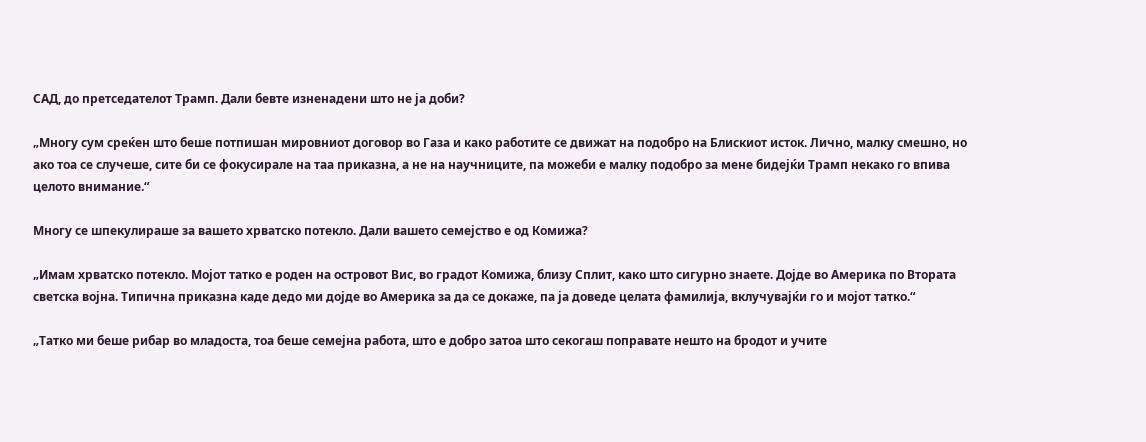САД, до претседателот Трамп. Дали бевте изненадени што не ја доби?

„Многу сум среќен што беше потпишан мировниот договор во Газа и како работите се движат на подобро на Блискиот исток. Лично, малку смешно, но ако тоа се случеше, сите би се фокусирале на таа приказна, а не на научниците, па можеби е малку подобро за мене бидејќи Трамп некако го впива целото внимание.“

Многу се шпекулираше за вашето хрватско потекло. Дали вашето семејство е од Комижа?

„Имам хрватско потекло. Мојот татко е роден на островот Вис, во градот Комижа, близу Сплит, како што сигурно знаете. Дојде во Америка по Втората светска војна. Типична приказна каде дедо ми дојде во Америка за да се докаже, па ја доведе целата фамилија, вклучувајќи го и мојот татко.“

„Татко ми беше рибар во младоста, тоа беше семејна работа, што е добро затоа што секогаш поправате нешто на бродот и учите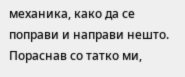механика, како да се поправи и направи нешто. Пораснав со татко ми,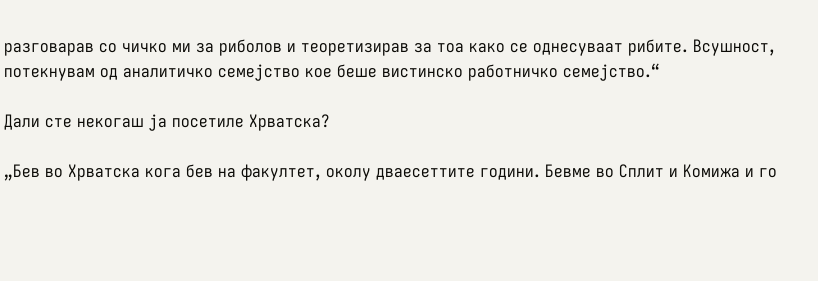разговарав со чичко ми за риболов и теоретизирав за тоа како се однесуваат рибите. Всушност, потекнувам од аналитичко семејство кое беше вистинско работничко семејство.“

Дали сте некогаш ја посетиле Хрватска?

„Бев во Хрватска кога бев на факултет, околу дваесеттите години. Бевме во Сплит и Комижа и го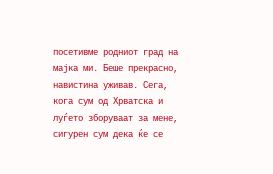посетивме родниот град на мајка ми. Беше прекрасно, навистина уживав. Сега, кога сум од Хрватска и луѓето зборуваат за мене, сигурен сум дека ќе се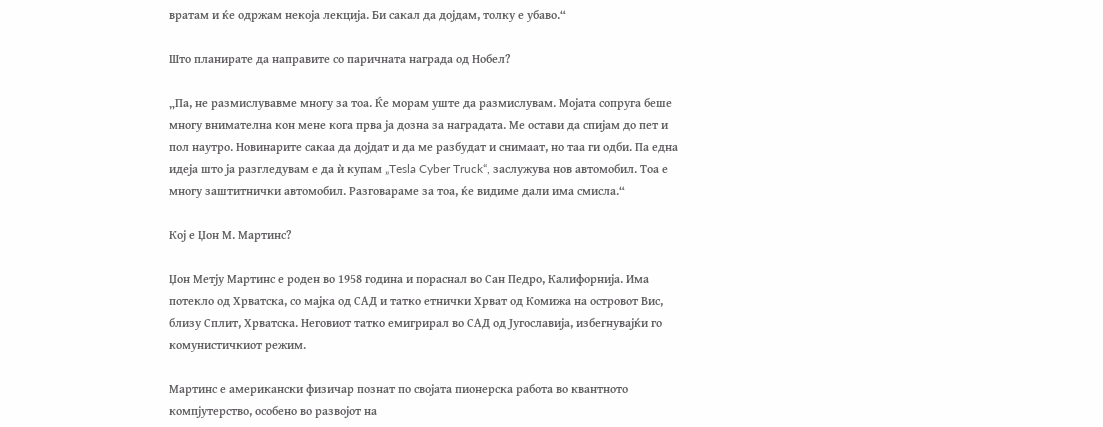вратам и ќе одржам некоја лекција. Би сакал да дојдам, толку е убаво.“

Што планирате да направите со паричната награда од Нобел?

„Па, не размислувавме многу за тоа. Ќе морам уште да размислувам. Мојата сопруга беше многу внимателна кон мене кога прва ја дозна за наградата. Ме остави да спијам до пет и пол наутро. Новинарите сакаа да дојдат и да ме разбудат и снимаат, но таа ги одби. Па една идеја што ја разгледувам е да ѝ купам „Tesla Cyber Truck“, заслужува нов автомобил. Тоа е многу заштитнички автомобил. Разговараме за тоа, ќе видиме дали има смисла.“

Кој е Џон М. Мартинс?

Џон Метју Мартинс е роден во 1958 година и пораснал во Сан Педро, Калифорнија. Има потекло од Хрватска, со мајка од САД и татко етнички Хрват од Комижа на островот Вис, близу Сплит, Хрватска. Неговиот татко емигрирал во САД од Југославија, избегнувајќи го комунистичкиот режим.

Мартинс е американски физичар познат по својата пионерска работа во квантното компјутерство, особено во развојот на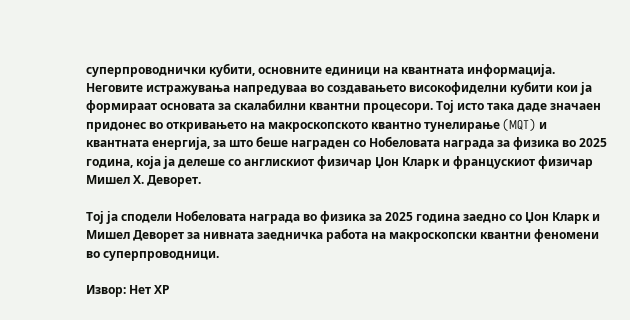суперпроводнички кубити, основните единици на квантната информација. Неговите истражувања напредуваа во создавањето високофиделни кубити кои ја формираат основата за скалабилни квантни процесори. Тој исто така даде значаен придонес во откривањето на макроскопското квантно тунелирање (MQT) и квантната енергија, за што беше награден со Нобеловата награда за физика во 2025 година, која ја делеше со англискиот физичар Џон Кларк и францускиот физичар Мишел Х. Деворет.

Тој ја сподели Нобеловата награда во физика за 2025 година заедно со Џон Кларк и Мишел Деворет за нивната заедничка работа на макроскопски квантни феномени во суперпроводници.

Извор: Нет ХР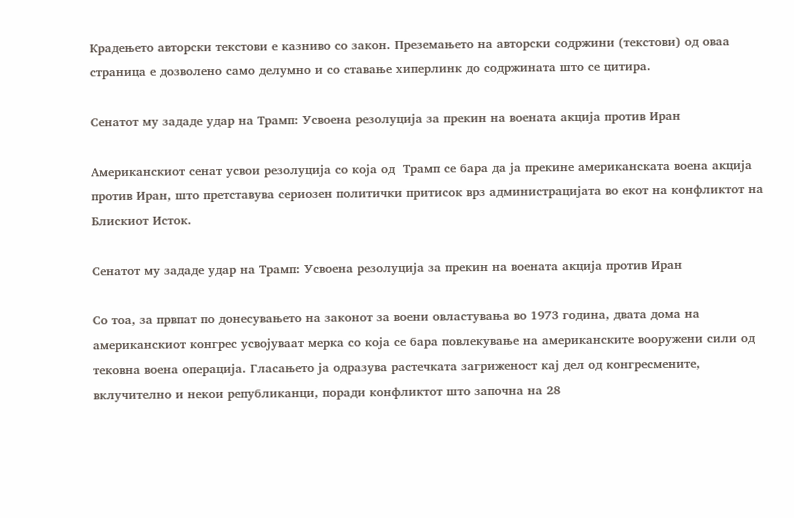Крадењето авторски текстови е казниво со закон. Преземањето на авторски содржини (текстови) од оваа страница е дозволено само делумно и со ставање хиперлинк до содржината што се цитира.

Сенатот му зададе удар на Трамп: Усвоена резолуција за прекин на воената акција против Иран

Американскиот сенат усвои резолуција со која од  Трамп се бара да ја прекине американската воена акција против Иран, што претставува сериозен политички притисок врз администрацијата во екот на конфликтот на Блискиот Исток.

Сенатот му зададе удар на Трамп: Усвоена резолуција за прекин на воената акција против Иран

Со тоа, за првпат по донесувањето на законот за воени овластувања во 1973 година, двата дома на американскиот конгрес усвојуваат мерка со која се бара повлекување на американските вооружени сили од тековна воена операција. Гласањето ја одразува растечката загриженост кај дел од конгресмените, вклучително и некои републиканци, поради конфликтот што започна на 28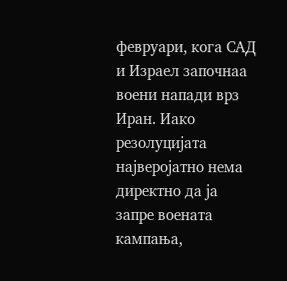февруари, кога САД и Израел започнаа воени напади врз Иран. Иако резолуцијата најверојатно нема директно да ја запре воената кампања,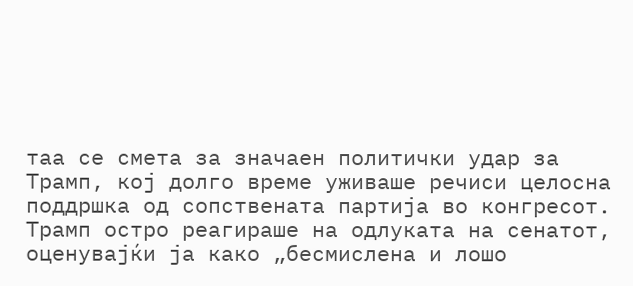таа се смета за значаен политички удар за Трамп, кој долго време уживаше речиси целосна поддршка од сопствената партија во конгресот. Трамп остро реагираше на одлуката на сенатот, оценувајќи ја како „бесмислена и лошо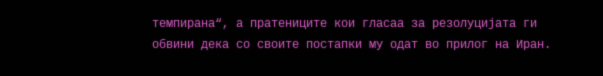темпирана“, а пратениците кои гласаа за резолуцијата ги обвини дека со своите постапки му одат во прилог на Иран.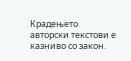Крадењето авторски текстови е казниво со закон.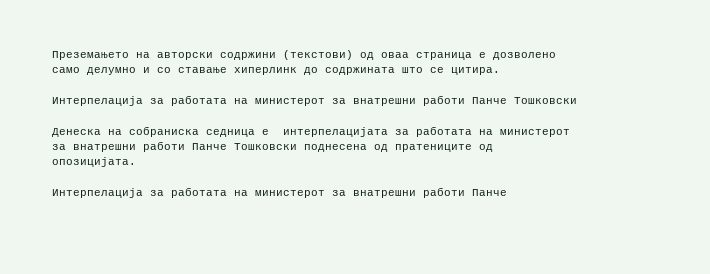Преземањето на авторски содржини (текстови) од оваа страница е дозволено само делумно и со ставање хиперлинк до содржината што се цитира.

Интерпелација за работата на министерот за внатрешни работи Панче Тошковски

Денеска на собраниска седница е  интерпелацијата за работата на министерот за внатрешни работи Панче Тошковски поднесена од пратениците од опозицијата.

Интерпелација за работата на министерот за внатрешни работи Панче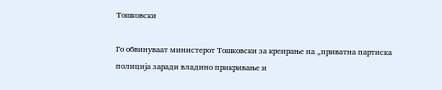Тошковски

Го обвинуваат министерот Тошковски за креирање на „приватна партиска полиција заради владино прикривање и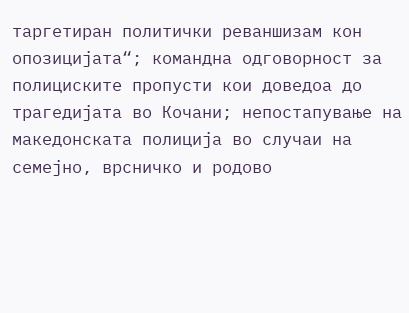таргетиран политички реваншизам кон опозицијата“; командна одговорност за полициските пропусти кои доведоа до трагедијата во Кочани; непостапување на македонската полиција во случаи на семејно, врсничко и родово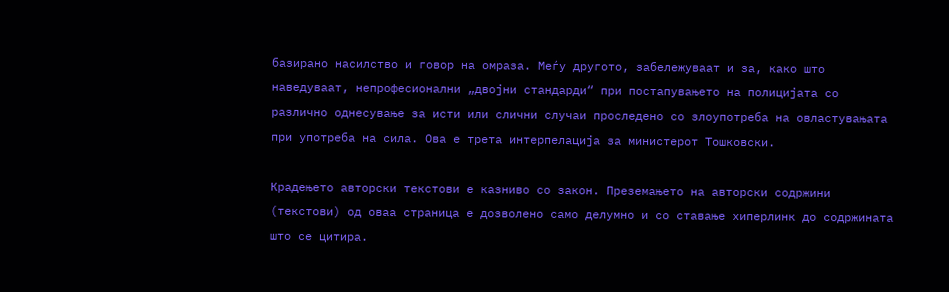базирано насилство и говор на омраза. Меѓу другото, забележуваат и за, како што наведуваат, непрофесионални „двојни стандарди“ при постапувањето на полицијата со различно однесување за исти или слични случаи проследено со злоупотреба на овластувањата при употреба на сила. Ова е трета интерпелација за министерот Тошковски.

Крадењето авторски текстови е казниво со закон. Преземањето на авторски содржини (текстови) од оваа страница е дозволено само делумно и со ставање хиперлинк до содржината што се цитира.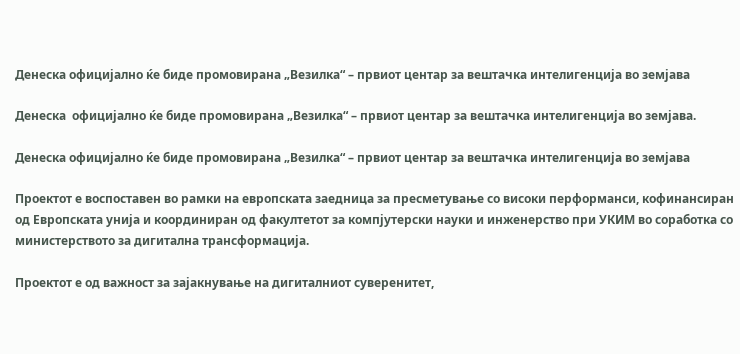Денеска официјално ќе биде промовирана „Везилка“ – првиот центар за вештачка интелигенција во земјава

Денеска  официјално ќе биде промовирана „Везилка“ – првиот центар за вештачка интелигенција во земјава.

Денеска официјално ќе биде промовирана „Везилка“ – првиот центар за вештачка интелигенција во земјава

Проектот е воспоставен во рамки на европската заедница за пресметување со високи перформанси, кофинансиран од Европската унија и координиран од факултетот за компјутерски науки и инженерство при УКИМ во соработка со министерството за дигитална трансформација.

Проектот е од важност за зајакнување на дигиталниот суверенитет,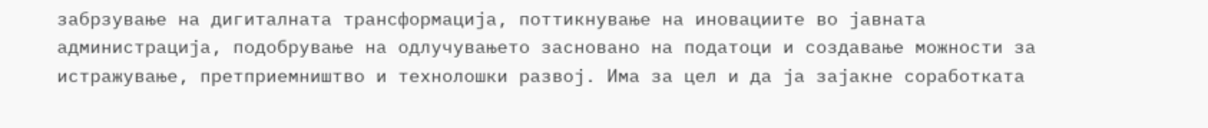забрзување на дигиталната трансформација, поттикнување на иновациите во јавната администрација, подобрување на одлучувањето засновано на податоци и создавање можности за истражување, претприемништво и технолошки развој. Има за цел и да ја зајакне соработката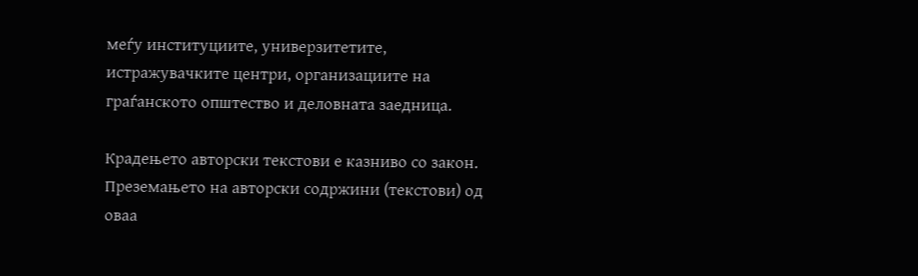меѓу институциите, универзитетите, истражувачките центри, организациите на граѓанското општество и деловната заедница.

Крадењето авторски текстови е казниво со закон. Преземањето на авторски содржини (текстови) од оваа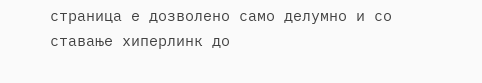страница е дозволено само делумно и со ставање хиперлинк до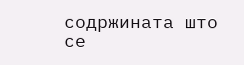содржината што се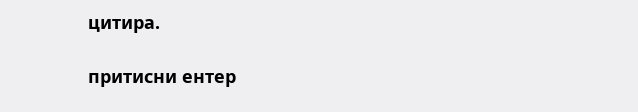цитира.

притисни ентер